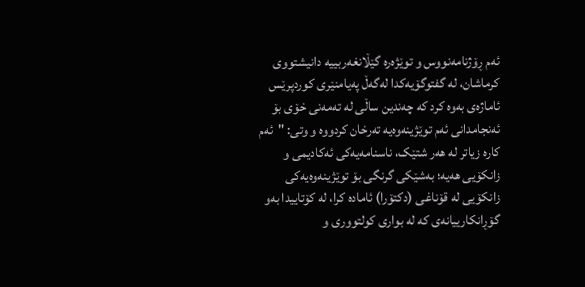ئەم ڕۆژنامەنووس و توێژەرە گێڵانغەربییە دانیشتووی کرماشان، لە گفتوگۆیەکدا لەگەڵ پەیامنێری کوردپرێس ئاماژەی بەوە کرد کە چەندین ساڵی لە تەمەنی خۆی بۆ ئەنجامدانی ئەم توێژینەوەیە تەرخان کردووە و وتی: "ئەم کارە زیاتر لە هەر شتێک، ناسنامەیەکی ئەکادیمی و زانکۆیی هەیە؛ بەشێکی گرنگی بۆ توێژینەوەیەکی زانکۆیی لە قۆناغی (دکتۆرا) ئامادە کرا، لە کۆتاییدا بەو گۆڕانکارییانەی کە لە بواری کولتووری و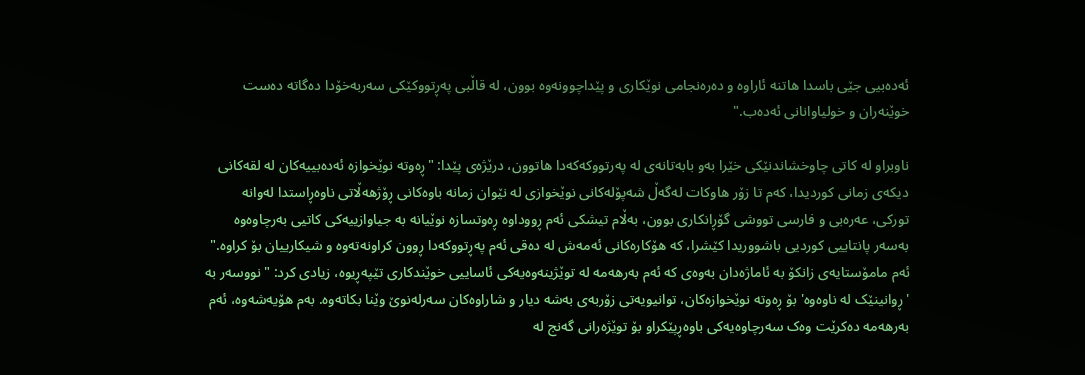ئەدەبیی جێی باسدا هاتنە ئاراوە و دەرەنجامی نوێکاری و پێداچوونەوە بوون، لە قاڵبی پەڕتووکێکی سەربەخۆدا دەگاتە دەست خوێنەران و خولیاوانانی ئەدەب."

ناوبراو لە کاتی چاوخشاندنێکی خێرا بەو بابەتانەی لە پەرتووکەکەدا هاتوون، درێژەی پێدا: "ڕەوتە نوێخوازە ئەدەبییەکان لە لقەکانی دیکەی زمانی کوردیدا، کەم تا زۆر هاوکات لەگەڵ شەپۆلەکانی نوێخوازی لە نێوان زمانە باوەکانی ڕۆژهەڵاتی ناوەڕاستدا لەوانە تورکی، عەرەبی و فارسی تووشی گۆڕانکاری بوون، بەڵام تیشکی ئەم ڕووداوە ڕەوتسازە نوێیانە بە جیاوازییەکی کاتیی بەرچاوەوە بەسەر پانتاییی کوردیی باشووریدا کێشرا، کە هۆکارەکانی ئەمەش لە دەقی ئەم پەڕتووکەدا ڕوون کراونەتەوە و شیکارییان بۆ کراوە."
ئەم مامۆستایەی زانکۆ بە ئاماژەدان بەوەی کە ئەم بەرهەمە لە توێژینەوەیەکی ئاساییی خوێندکاری تێپەڕیوە، زیادی کرد: "نووسەر بە 'ڕوانینێک لە ناوەوە' بۆ ڕەوتە نوێخوازەکان، توانیویەتی زۆربەی بەشە دیار و شاراوەکان سەرلەنوێ وێنا بکاتەوە. بەم هۆیەشەوە، ئەم بەرهەمە دەکرێت وەک سەرچاوەیەکی باوەڕپێکراو بۆ توێژەرانی گەنج لە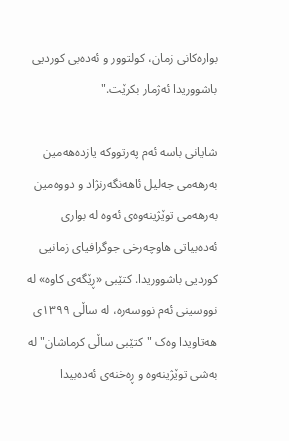بوارەکانی زمان، کولتوور و ئەدەبی کوردیی باشووریدا ئەژمار بکرێت."

شایانی باسە ئەم پەرتووکە یازدەهەمین بەرهەمی جەلیل ئاهەنگەرنژاد و دووەمین بەرهەمی توێژینەوەی ئەوە لە بواری ئەدەبیاتی هاوچەرخی جوگرافیای زمانیی کوردیی باشووریدا. کتێبی «ڕێگەی کاوە» لە نووسینی ئەم نووسەرە، لە ساڵی ١٣٩٩ی هەتاویدا وەک "کتێبی ساڵی کرماشان" لە بەشی توێژینەوە و ڕەخنەی ئەدەبیدا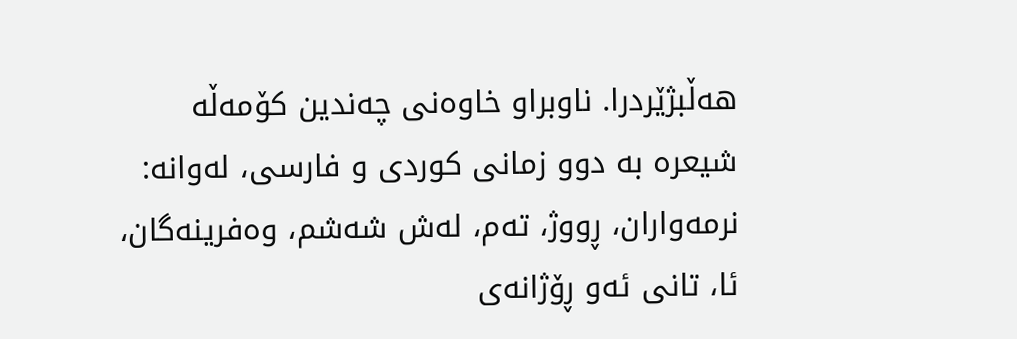هەڵبژێردرا. ناوبراو خاوەنی چەندین کۆمەڵە شیعرە بە دوو زمانی کوردی و فارسی، لەوانە: نرمەواران، ڕووژ، تەم، لەش شەشم، وەفرینەگان، ئا، تانی ئەو ڕۆژانەی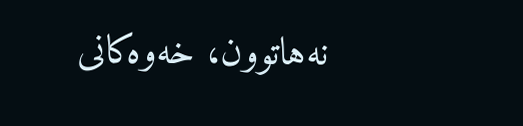نەهاتوون، خەوەکانی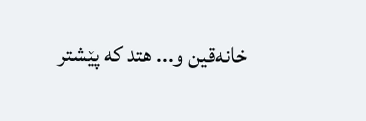خانەقین و... هتد کە پێشتر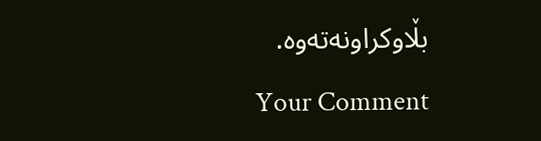بڵاوکراونەتەوە.
Your Comment